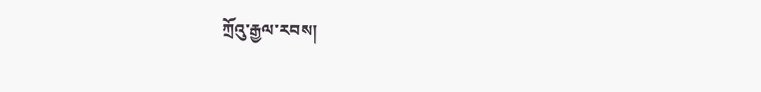ཀྲོའུ་རྒྱལ་རབས།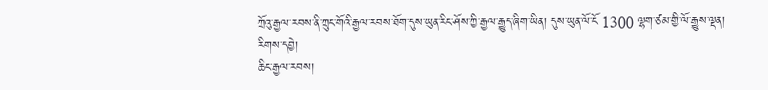ཀྲོའུ་རྒྱལ་རབས་ནི་ཀྲུང་གོའི་རྒྱལ་རབས་ཐོག་དུས་ཡུན་རིང་ཤོས་ཀྱི་རྒྱལ་རྒྱུད་ཞིག་ཡིན། དུས་ཡུན་ལོ་ངོ 1300 ལྷག་ཙམ་གྱི་ལོ་རྒྱུས་ལྡན།
རིགས་དབྱེ།
ཆིང་རྒྱལ་རབས།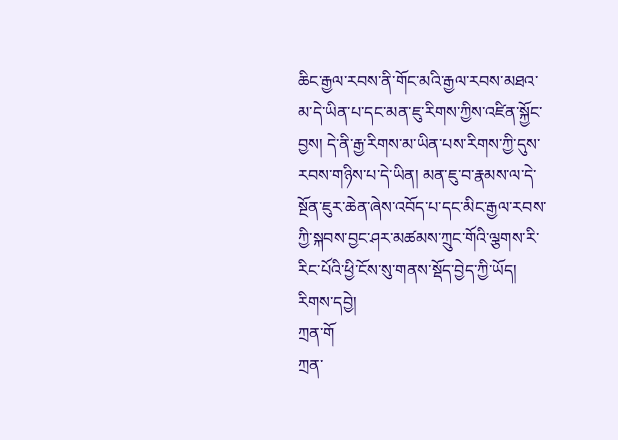ཆིང་རྒྱལ་རབས་ནི་གོང་མའི་རྒྱལ་རབས་མཐའ་མ་དེ་ཡིན་པ་དང་མན་ཇུ་རིགས་ཀྱིས་འཛིན་སྐྱོང་བྱས། དེ་ནི་རྒྱ་རིགས་མ་ཡིན་པས་རིགས་ཀྱི་དུས་རབས་གཉིས་པ་དེ་ཡིན། མན་ཇུ་བ་རྣམས་ལ་དེ་སྔོན་ཇུར་ཆེན་ཞེས་འབོད་པ་དང་མིང་རྒྱལ་རབས་ཀྱི་སྐབས་བྱང་ཤར་མཚམས་ཀྲུང་གོའི་ལྕགས་རི་རིང་པོའི་ཕྱི་ངོས་སུ་གནས་སྡོད་བྱེད་ཀྱི་ཡོད།
རིགས་དབྱེ།
ཀྲན་གོ
ཀྲན་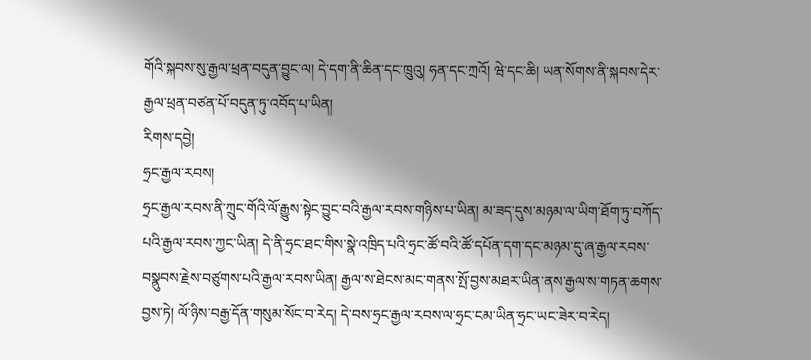གོའི་སྐབས་སུ་རྒྱལ་ཕྲན་བདུན་བྱུང་ལ། དེ་དག་ནི་ཆིན་དང་ཁྲུའུ། ཧན་དང་ཀྲའོ། ཝེ་དང་ཆི། ཡན་སོགས་ནི་སྐབས་དེར་རྒྱལ་ཕྲན་བཙན་པོ་བདུན་ཏུ་འབོད་པ་ཡིན།
རིགས་དབྱེ།
ཧྲང་རྒྱལ་རབས།
ཧྲང་རྒྱལ་རབས་ནི་ཀྲུང་གོའི་ལོ་རྒྱུས་སྟེང་བྱུང་བའི་རྒྱལ་རབས་གཉིས་པ་ཡིན། མ་ཟད་དུས་མཉམ་ལ་ཡིག་ཐོག་ཏུ་བཀོད་པའི་རྒྱལ་རབས་ཀྱང་ཡིན། དེ་ནི་ཧྲང་ཐང་གིས་སྣེ་འཁྲིད་པའི་ཧྲང་ཚོ་བའི་ཚོ་དཔོན་དག་དང་མཉམ་དུ་ཞ་རྒྱལ་རབས་བསྣུབས་རྗེས་བཙུགས་པའི་རྒྱལ་རབས་ཡིན། རྒྱལ་ས་ཐེངས་མང་གནས་སྤོ་བྱས་མཐར་ཡིན་ནས་རྒྱལ་ས་གཏན་ཆགས་བྱས་ཏེ། ལོ་ཉིས་བརྒྱ་དོན་གསུམ་སོང་བ་རེད། དེ་བས་ཧྲང་རྒྱལ་རབས་ལ་ཧྲང་ངམ་ཡིན་ཧྲང་ཡང་ཟེར་བ་རེད།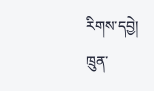རིགས་དབྱེ།
ཁྲུན་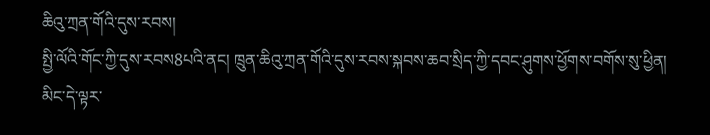ཆིའུ་ཀྲན་གོའི་དུས་རབས།
སྤྱི་ལོའི་གོང་ཀྱི་དུས་རབས8པའི་ནང། ཁྲུན་ཆིའུ་ཀྲན་གོའི་དུས་རབས་སྐབས་ཆབ་སྲིད་ཀྱི་དབང་ཤུགས་ཕྱོགས་བགོས་སུ་ཕྱིན། མིང་དེ་ལྟར་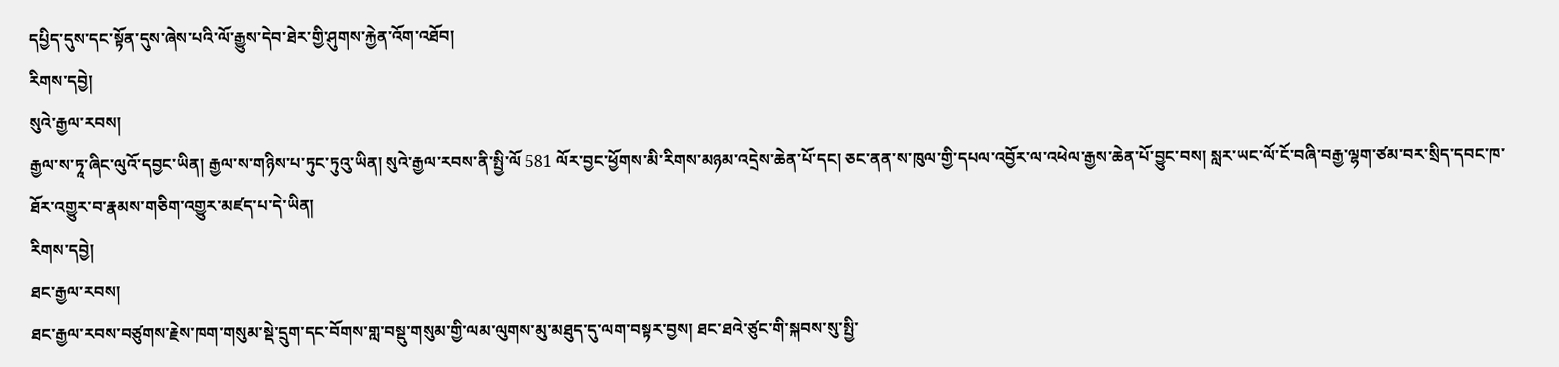དཔྱིད་དུས་དང་སྟོན་དུས་ཞེས་པའི་ལོ་རྒྱུས་དེབ་ཐེར་གྱི་ཤུགས་རྐྱེན་འོག་འཐོབ།
རིགས་དབྱེ།
སུའེ་རྒྱལ་རབས།
རྒྱལ་ས་ཏཱ་ཞིང་ལུའོ་དབྱང་ཡིན། རྒྱལ་ས་གཉིས་པ་ཏུང་ཏུའུ་ཡིན། སུའེ་རྒྱལ་རབས་ནི་སྤྱི་ལོ 581 ལོར་བྱང་ཕྱོགས་མི་རིགས་མཉམ་འདྲེས་ཆེན་པོ་དང། ཅང་ནན་ས་ཁུལ་གྱི་དཔལ་འབྱོར་ལ་འཕེལ་རྒྱས་ཆེན་པོ་བྱུང་བས། སླར་ཡང་ལོ་ངོ་བཞི་བརྒྱ་ལྷག་ཙམ་བར་སྲིད་དབང་ཁ་ཐོར་འགྱུར་བ་རྣམས་གཅིག་འགྱུར་མཛད་པ་དེ་ཡིན།
རིགས་དབྱེ།
ཐང་རྒྱལ་རབས།
ཐང་རྒྱལ་རབས་བཙུགས་རྗེས་ཁག་གསུམ་སྡེ་དྲུག་དང་བོགས་གླ་བསྡུ་གསུམ་གྱི་ལམ་ལུགས་མུ་མཐུད་དུ་ལག་བསྟར་བྱས། ཐང་ཐའེ་ཙུང་གི་སྐབས་སུ་སྤྱི་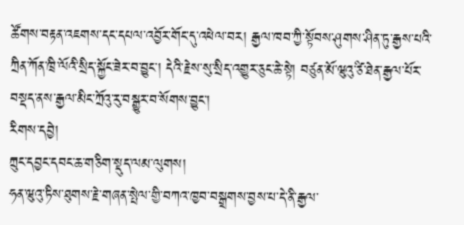ཚོགས་བརྟན་འཇགས་དང་དཔལ་འབྱོར་གོང་དུ་འཕེལ་བར། རྒྱལ་ཁབ་ཀྱི་སྟོབས་ཤུགས་ཤིན་ཏུ་རྒྱས་པའི་ཀྲིན་ཀོན་ཁྲི་ལོའི་སྲིད་སྐྱོང་ཟེར་བ་བྱུང་། དེའི་རྗེས་སུ་སྲིད་འགྱུར་ཅུང་ཆེ་སྟེ། བཙུན་མོ་ཝུའུ་ཙི་ཐེན་རྒྱལ་པོར་བསྡད་ནས་རྒྱལ་མིང་ཀྲོའུ་རུ་བསྒྱུར་བ་སོགས་བྱུང་།
རིགས་དབྱེ།
ཀྲུང་དབྱང་དབང་ཆ་གཅིག་སྡུད་ལམ་ལུགས།
ཧན་ཝུའུ་ཏིས་ཐུགས་རྗེ་གཞན་སྤེལ་གྱི་བཀའ་ཁྱབ་བསྒྲགས་བྱས་པ་དེ་ནི་རྒྱལ་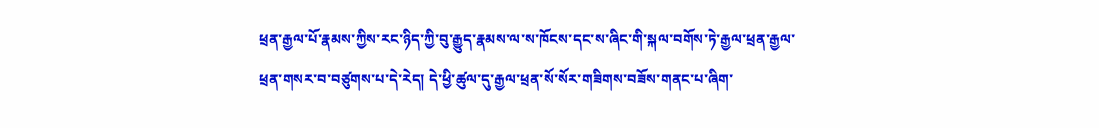ཕྲན་རྒྱལ་པོ་རྣམས་ཀྱིས་རང་ཉིད་ཀྱི་བུ་རྒྱུད་རྣམས་ལ་ས་ཁོངས་དང་ས་ཞིང་གི་སྐལ་བགོས་ཏེ་རྒྱལ་ཕྲན་རྒྱལ་ཕྲན་གསར་བ་བཙུགས་པ་དེ་རེད། དེ་ཕྱི་ཚུལ་དུ་རྒྱལ་ཕྲན་སོ་སོར་གཟིགས་བཟོས་གནང་པ་ཞིག་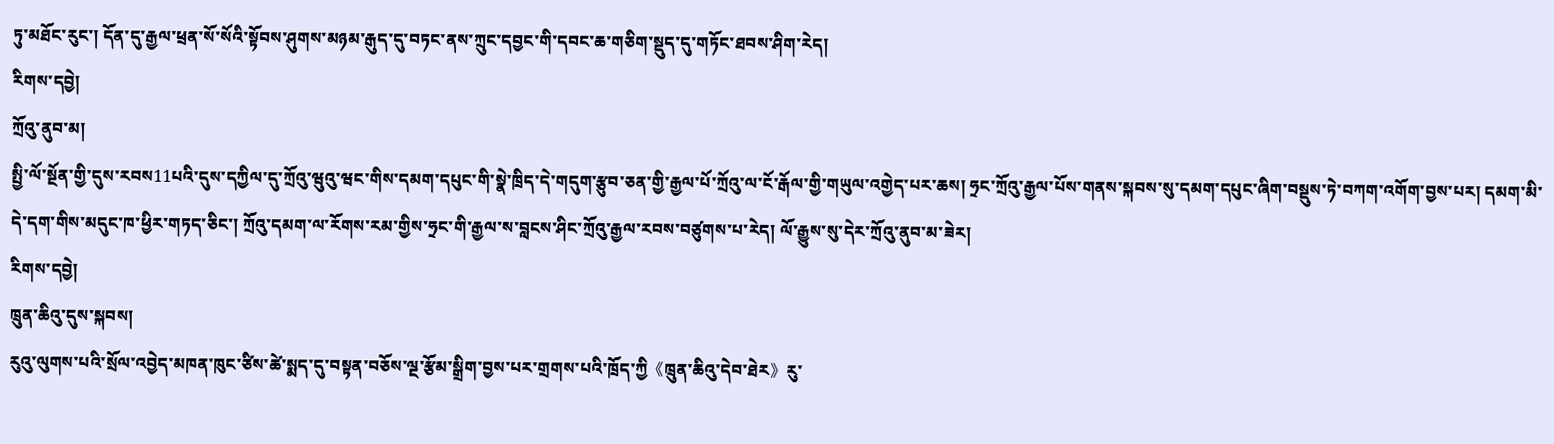ཏུ་མཐོང་རུང་། དོན་དུ་རྒྱལ་ཕྲན་སོ་སོའི་སྟོབས་ཤུགས་མཉམ་རྒུད་དུ་བཏང་ནས་ཀྲུང་དབྱང་གི་དབང་ཆ་གཅིག་སྡུད་དུ་གཏོང་ཐབས་ཤིག་རེད།
རིགས་དབྱེ།
ཀྲོའུ་ནུབ་མ།
སྤྱི་ལོ་སྔོན་གྱི་དུས་རབས11པའི་དུས་དཀྱིལ་དུ་ཀྲོའུ་ཝུའུ་ཝང་གིས་དམག་དཔུང་གི་སྣེ་ཁྲིད་དེ་གདུག་རྩུབ་ཅན་གྱི་རྒྱལ་པོ་ཀྲོའུ་ལ་ངོ་རྒོལ་གྱི་གཡུལ་འགྱེད་པར་ཆས། ཧྲང་ཀྲོའུ་རྒྱལ་པོས་གནས་སྐབས་སུ་དམག་དཔུང་ཞིག་བསྡུས་ཏེ་བཀག་འགོག་བྱས་པར། དམག་མི་དེ་དག་གིས་མདུང་ཁ་ཕྱིར་གཏད་ཅིང་། ཀྲོའུ་དམག་ལ་རོགས་རམ་གྱིས་ཧྲང་གི་རྒྱལ་ས་བླངས་ཤིང་ཀྲོའུ་རྒྱལ་རབས་བཙུགས་པ་རེད། ལོ་རྒྱུས་སུ་དེར་ཀྲོའུ་ནུབ་མ་ཟེར།
རིགས་དབྱེ།
ཁྲུན་ཆིའུ་དུས་སྐབས།
རུའུ་ལུགས་པའི་སྲོལ་འབྱེད་མཁན་ཁུང་ཙིས་ཚེ་སྨད་དུ་བསྟན་བཅོས་ལྔ་རྩོམ་སྒྲིག་བྱས་པར་གྲགས་པའི་ཁྲོད་ཀྱི《ཁྲུན་ཆིའུ་དེབ་ཐེར》རུ་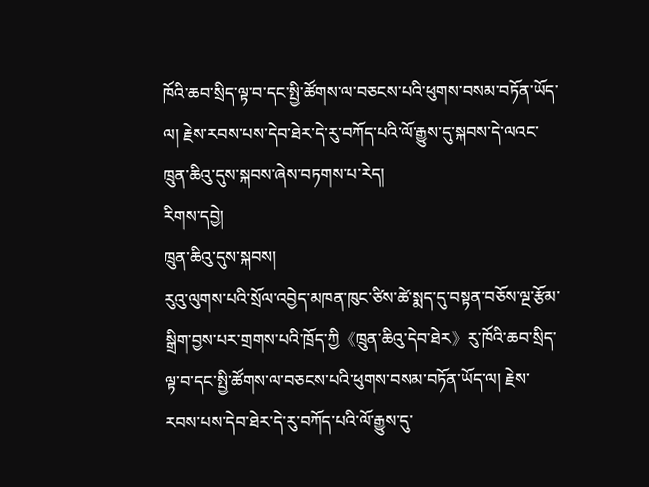ཁོའི་ཆབ་སྲིད་ལྟ་བ་དང་སྤྱི་ཚོགས་ལ་བཅངས་པའི་ཕུགས་བསམ་བཏོན་ཡོད་ལ། རྗེས་རབས་པས་དེབ་ཐེར་དེ་རུ་བཀོད་པའི་ལོ་རྒྱུས་དུ་སྐབས་དེ་ལའང་ཁྲུན་ཆིའུ་དུས་སྐབས་ཞེས་བཏགས་པ་རེད།
རིགས་དབྱེ།
ཁྲུན་ཆིའུ་དུས་སྐབས།
རུའུ་ལུགས་པའི་སྲོལ་འབྱེད་མཁན་ཁུང་ཙིས་ཚེ་སྨད་དུ་བསྟན་བཅོས་ལྔ་རྩོམ་སྒྲིག་བྱས་པར་གྲགས་པའི་ཁྲོད་ཀྱི《ཁྲུན་ཆིའུ་དེབ་ཐེར》རུ་ཁོའི་ཆབ་སྲིད་ལྟ་བ་དང་སྤྱི་ཚོགས་ལ་བཅངས་པའི་ཕུགས་བསམ་བཏོན་ཡོད་ལ། རྗེས་རབས་པས་དེབ་ཐེར་དེ་རུ་བཀོད་པའི་ལོ་རྒྱུས་དུ་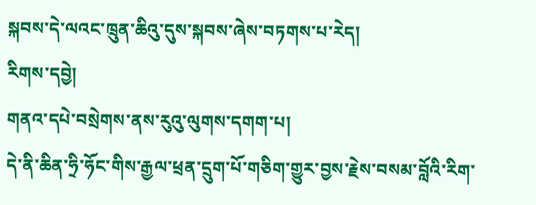སྐབས་དེ་ལའང་ཁྲུན་ཆིའུ་དུས་སྐབས་ཞེས་བཏགས་པ་རེད།
རིགས་དབྱེ།
གནའ་དཔེ་བསྲེགས་ནས་རུའུ་ལུགས་དགག་པ།
དེ་ནི་ཆིན་ཧྲི་ཧོང་གིས་རྒྱལ་ཕྲན་དྲུག་པོ་གཅིག་གྱུར་བྱས་རྗེས་བསམ་བློའི་རིག་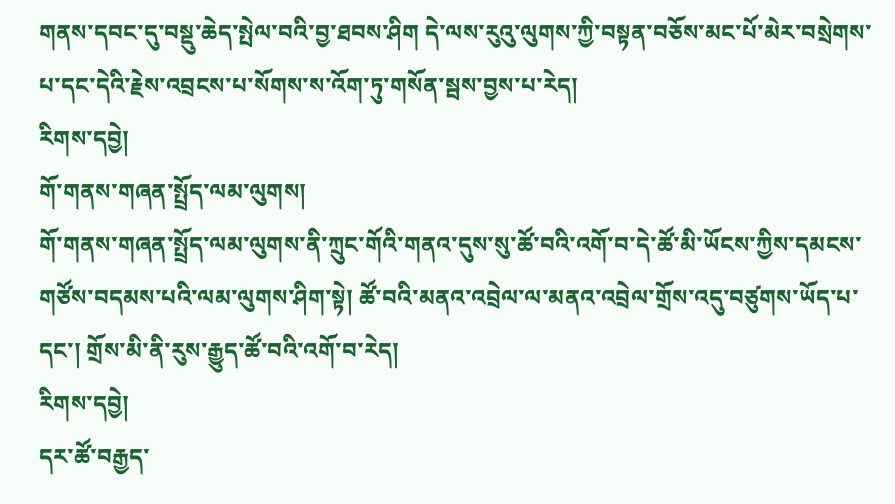གནས་དབང་དུ་བསྡུ་ཆེད་སྤེལ་བའི་བྱ་ཐབས་ཤིག དེ་ལས་རུའུ་ལུགས་ཀྱི་བསྟན་བཅོས་མང་པོ་མེར་བསྲེགས་པ་དང་དེའི་རྗེས་འབྲངས་པ་སོགས་ས་འོག་ཏུ་གསོན་སྦས་བྱས་པ་རེད།
རིགས་དབྱེ།
གོ་གནས་གཞན་སྤྲོད་ལམ་ལུགས།
གོ་གནས་གཞན་སྤྲོད་ལམ་ལུགས་ནི་ཀྲུང་གོའི་གནའ་དུས་སུ་ཚོ་བའི་འགོ་བ་དེ་ཚོ་མི་ཡོངས་ཀྱིས་དམངས་གཙོས་བདམས་པའི་ལམ་ལུགས་ཤིག་སྟེ། ཚོ་བའི་མནའ་འབྲེལ་ལ་མནའ་འབྲེལ་གྲོས་འདུ་བཙུགས་ཡོད་པ་དང་། གྲོས་མི་ནི་རུས་རྒྱུད་ཚོ་བའི་འགོ་བ་རེད།
རིགས་དབྱེ།
དར་ཚོ་བརྒྱད་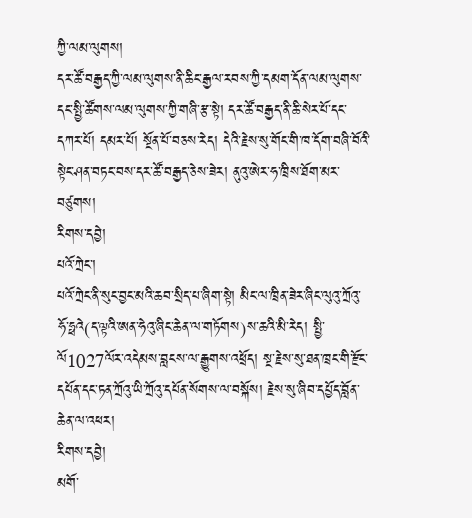ཀྱི་ལམ་ལུགས།
དར་ཚོ་བརྒྱད་ཀྱི་ལམ་ལུགས་ནི་ཆིང་རྒྱལ་རབས་ཀྱི་དམག་དོན་ལམ་ལུགས་དང་སྤྱི་ཚོགས་ལམ་ལུགས་ཀྱི་གཞི་རྩ་སྟེ། དར་ཚོ་བརྒྱད་ནི་ཆི་སེར་པོ་དང་དཀར་པོ། དམར་པོ། སྔོན་པོ་བཅས་རེད། དེའི་རྗེས་སུ་གོང་གི་ཁ་དོག་བཞི་བོའི་སྟེང་ཤན་བཏང་བས་དར་ཚོ་བརྒྱད་ཅེས་ཟེར། ནུའུ་ཨེར་ཧ་ཁྲིས་ཐོག་མར་བཙུགས།
རིགས་དབྱེ།
པའོ་ཀྲེང་།
པའོ་ཀྲེང་ནི་སུང་བྱང་མའི་ཆབ་སྲིད་པ་ཞིག་སྟེ། མིང་ལ་ཁྲིན་ཟེར་ཞིང་ལུའུ་ཀྲོའུ་ཧོ་ཧྥའེ(ད་ལྟའི་ཨན་ཧེའུ་ཞིང་ཆེན་ལ་གཏོགས)ས་ཆའི་མི་རེད། སྤྱི་ལོ1027ལོར་འདེམས་བླངས་ལ་རྒྱུགས་འཕྲོད། སྔ་རྗེས་སུ་ཐན་ཁྲང་གི་རྫོང་དཔོན་དང་ཏན་ཀྲོའུ་ཡི་ཀྲོའུ་དཔོན་སོགས་ལ་བསྐོས། རྗེས་སུ་ཞིབ་དཔྱོད་བློན་ཆེན་ལ་འཕར།
རིགས་དབྱེ།
མགོ་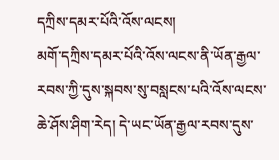དཀྲིས་དམར་པོའི་འོས་ལངས།
མགོ་དཀྲིས་དམར་པོའི་འོས་ལངས་ནི་ཡོན་རྒྱལ་རབས་ཀྱི་དུས་སྐབས་སུ་བསླངས་པའི་འོས་ལངས་ཆེ་ཤོས་ཤིག་རེད། དེ་ཡང་ཡོན་རྒྱལ་རབས་དུས་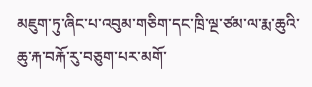མཇུག་ཏུ་ཞིང་པ་འབུམ་གཅིག་དང་ཁྲི་ལྔ་ཙམ་ལ་རྨ་ཆུའི་ཆུ་རྐ་བརྐོ་རུ་བཅུག་པར་མགོ་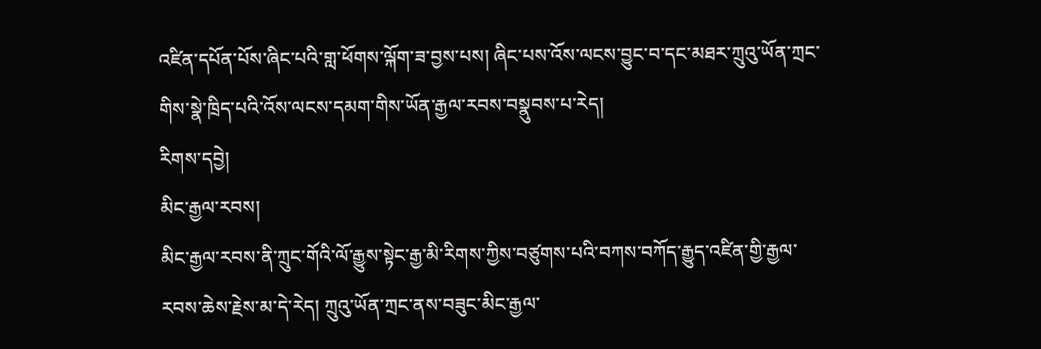འཛིན་དཔོན་པོས་ཞིང་པའི་གླ་ཕོགས་ལྐོག་ཟ་བྱས་པས། ཞིང་པས་འོས་ལངས་བྱུང་བ་དང་མཐར་ཀྲུའུ་ཡོན་ཀྲང་གིས་སྣེ་ཁྲིད་པའི་འོས་ལངས་དམག་གིས་ཡོན་རྒྱལ་རབས་བསྣུབས་པ་རེད།
རིགས་དབྱེ།
མིང་རྒྱལ་རབས།
མིང་རྒྱལ་རབས་ནི་ཀྲུང་གོའི་ལོ་རྒྱུས་སྟེང་རྒྱ་མི་རིགས་ཀྱིས་བཙུགས་པའི་བཀས་བཀོད་རྒྱུད་འཛིན་གྱི་རྒྱལ་རབས་ཆེས་རྗེས་མ་དེ་རེད། ཀྲུའུ་ཡོན་ཀྲང་ནས་བཟུང་མིང་རྒྱལ་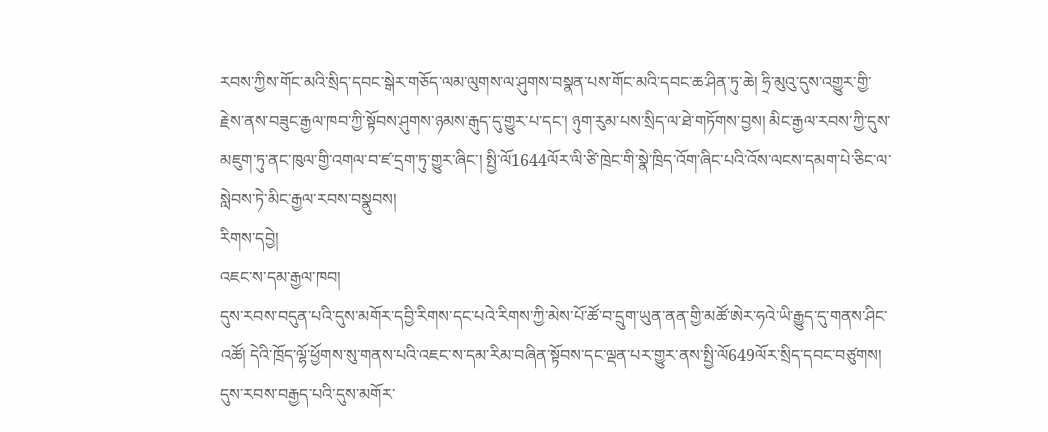རབས་ཀྱིས་གོང་མའི་སྲིད་དབང་སྒེར་གཅོད་ལམ་ལུགས་ལ་ཤུགས་བསྣན་པས་གོང་མའི་དབང་ཆ་ཤིན་ཏུ་ཆེ། ཧྲི་མུའུ་དུས་འགྱུར་གྱི་རྗེས་ནས་བཟུང་རྒྱལ་ཁབ་ཀྱི་སྟོབས་ཤུགས་ཉམས་རྒུད་དུ་གྱུར་པ་དང་། ཉུག་རུམ་པས་སྲིད་ལ་ཐེ་གཏོགས་བྱས། མིང་རྒྱལ་རབས་ཀྱི་དུས་མཇུག་ཏུ་ནང་ཁུལ་གྱི་འགལ་བ་ཛ་དྲག་ཏུ་གྱུར་ཞིང་། སྤྱི་ལོ1644ལོར་ལི་ཙི་ཁྲེང་གི་སྣེ་ཁྲིད་འོག་ཞིང་པའི་འོས་ལངས་དམག་པེ་ཅིང་ལ་སླེབས་ཏེ་མིང་རྒྱལ་རབས་བསྣུབས།
རིགས་དབྱེ།
འཇང་ས་དམ་རྒྱལ་ཁབ།
དུས་རབས་བདུན་པའི་དུས་མགོར་དབྱི་རིགས་དང་པའེ་རིགས་ཀྱི་མེས་པོ་ཚོ་བ་དྲུག་ཡུན་ནན་གྱི་མཚོ་ཨེར་ཧའེ་ཡི་རྒྱུད་དུ་གནས་ཤིང་འཚོ། དེའི་ཁྲོད་ལྷོ་ཕྱོགས་སུ་གནས་པའི་འཇང་ས་དམ་རིམ་བཞིན་སྟོབས་དང་ལྡན་པར་གྱུར་ནས་སྤྱི་ལོ649ལོར་སྲིད་དབང་བཙུགས། དུས་རབས་བརྒྱད་པའི་དུས་མགོར་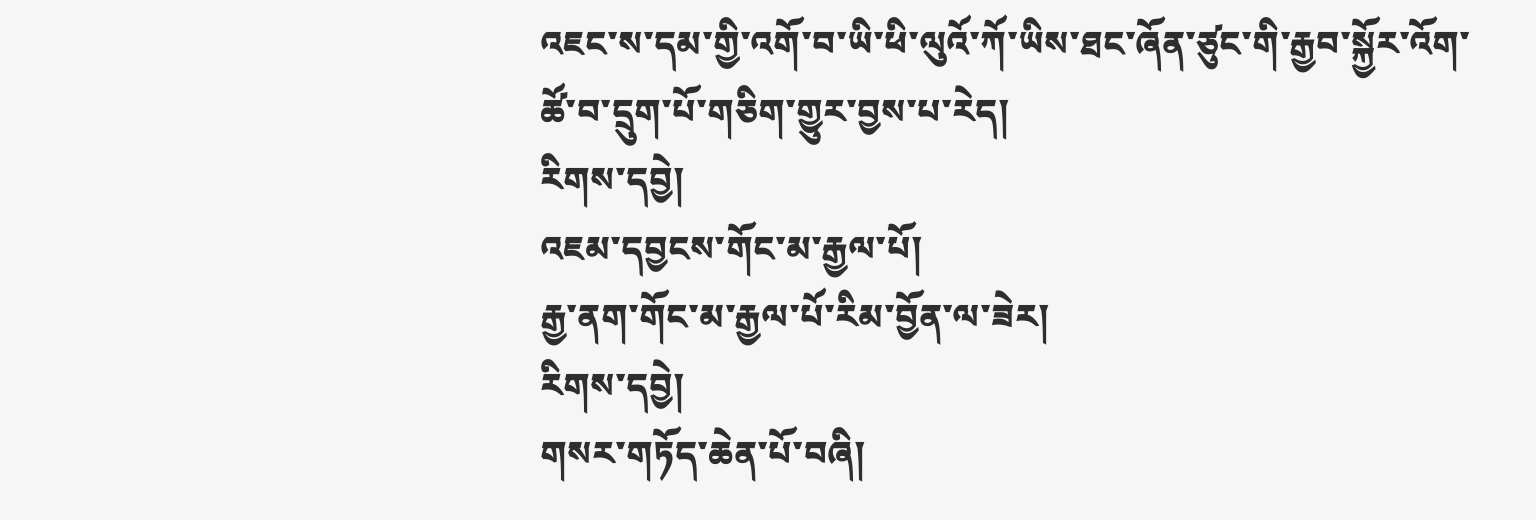འཇང་ས་དམ་གྱི་འགོ་བ་ཡི་ཕི་ལུའོ་ཀོ་ཡིས་ཐང་ཞོན་ཙུང་གི་རྒྱབ་སྐྱོར་འོག་ཚོ་བ་དྲུག་པོ་གཅིག་གྱུར་བྱས་པ་རེད།
རིགས་དབྱེ།
འཇམ་དབྱངས་གོང་མ་རྒྱལ་པོ།
རྒྱ་ནག་གོང་མ་རྒྱལ་པོ་རིམ་བྱོན་ལ་ཟེར།
རིགས་དབྱེ།
གསར་གཏོད་ཆེན་པོ་བཞི།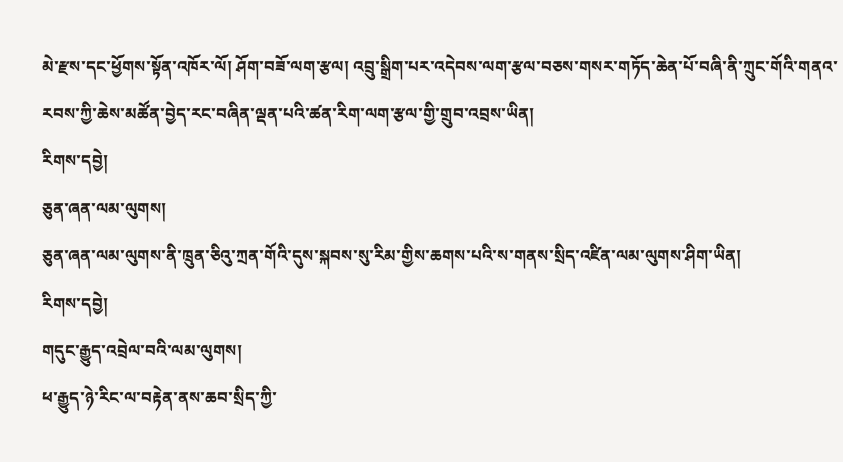མེ་རྫས་དང་ཕྱོགས་སྟོན་འཁོར་ལོ། ཤོག་བཟོ་ལག་རྩལ། འབྲུ་སྒྲིག་པར་འདེབས་ལག་རྩལ་བཅས་གསར་གཏོད་ཆེན་པོ་བཞི་ནི་ཀྲུང་གོའི་གནའ་རབས་ཀྱི་ཆེས་མཚོན་བྱེད་རང་བཞིན་ལྡན་པའི་ཚན་རིག་ལག་རྩལ་གྱི་གྲུབ་འབྲས་ཡིན།
རིགས་དབྱེ།
ཅུན་ཞན་ལམ་ལུགས།
ཅུན་ཞན་ལམ་ལུགས་ནི་ཁྲུན་ཅིའུ་ཀྲན་གོའི་དུས་སྐབས་སུ་རིམ་གྱིས་ཆགས་པའི་ས་གནས་སྲིད་འཛིན་ལམ་ལུགས་ཤིག་ཡིན།
རིགས་དབྱེ།
གདུང་རྒྱུད་འབྲེལ་བའི་ལམ་ལུགས།
ཕ་རྒྱུད་ཉེ་རིང་ལ་བརྟེན་ནས་ཆབ་སྲིད་ཀྱི་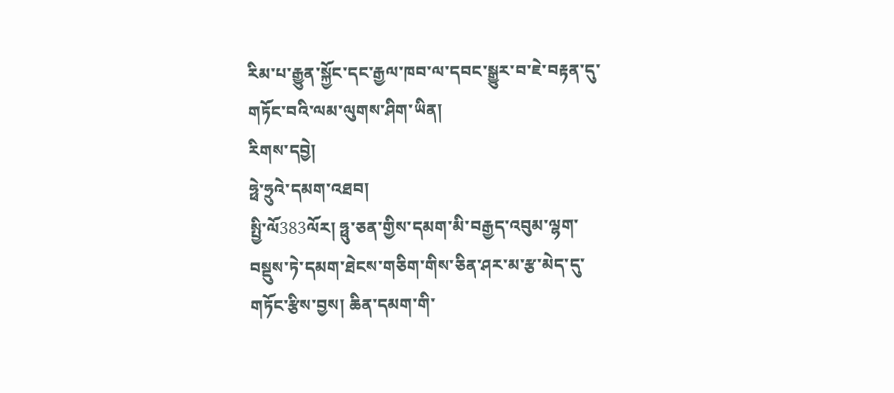རིམ་པ་རྒྱུན་སྐྱོང་དང་རྒྱལ་ཁབ་ལ་དབང་སྒྱུར་བ་ཇེ་བརྟན་དུ་གཏོང་བའི་ལམ་ལུགས་ཤིག་ཡིན།
རིགས་དབྱེ།
ཧྥེ་ཧྲུའེ་དམག་འཐབ།
སྤྱི་ལོ383ལོར། ཧྥུ་ཅན་གྱིས་དམག་མི་བརྒྱད་འབུམ་ལྷག་བསྡུས་ཏེ་དམག་ཐེངས་གཅིག་གིས་ཅིན་ཤར་མ་རྩ་མེད་དུ་གཏོང་རྩིས་བྱས། ཆིན་དམག་གི་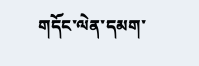གདོང་ལེན་དམག་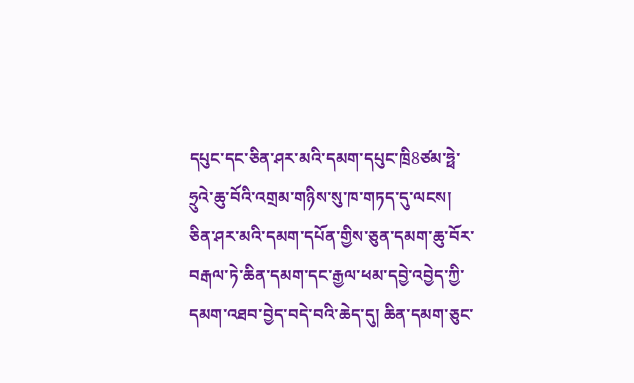དཔུང་དང་ཅིན་ཤར་མའི་དམག་དཔུང་ཁྲི8ཙམ་ཧྥེ་ཧྲུའེ་ཆུ་བོའི་འགྲམ་གཉིས་སུ་ཁ་གཏད་དུ་ལངས། ཅིན་ཤར་མའི་དམག་དཔོན་གྱིས་ཅུན་དམག་ཆུ་བོར་བརྒལ་ཏེ་ཆིན་དམག་དང་རྒྱལ་ཕམ་དབྱེ་འབྱེད་ཀྱི་དམག་འཐབ་བྱེད་བདེ་བའི་ཆེད་དུ། ཆིན་དམག་ཅུང་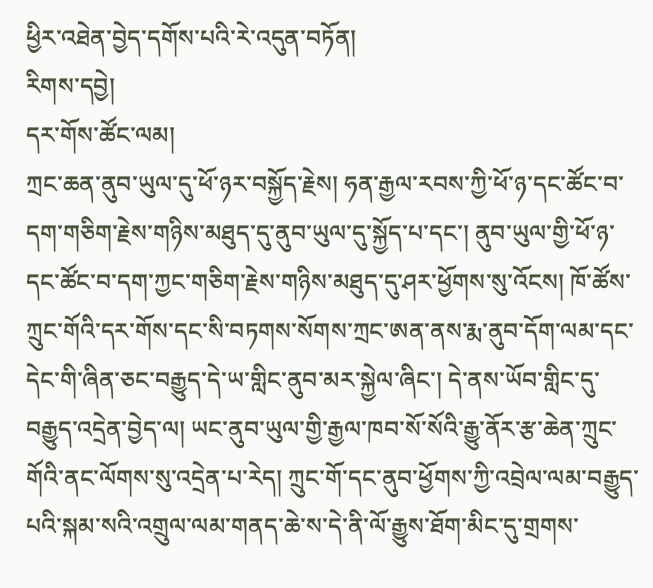ཕྱིར་འཐེན་བྱེད་དགོས་པའི་རེ་འདུན་བཏོན།
རིགས་དབྱེ།
དར་གོས་ཚོང་ལམ།
ཀྲང་ཆན་ནུབ་ཡུལ་དུ་ཕོ་ཉར་བསྐྱོད་རྗེས། ཧན་རྒྱལ་རབས་ཀྱི་ཕོ་ཉ་དང་ཚོང་བ་དག་གཅིག་རྗེས་གཉིས་མཐུད་དུ་ནུབ་ཡུལ་དུ་སྐྱོད་པ་དང་། ནུབ་ཡུལ་གྱི་ཕོ་ཉ་དང་ཚོང་བ་དག་ཀྱང་གཅིག་རྗེས་གཉིས་མཐུད་དུ་ཤར་ཕྱོགས་སུ་འོངས། ཁོ་ཚོས་ཀྲུང་གོའི་དར་གོས་དང་སི་བཏགས་སོགས་ཀྲང་ཨན་ནས་རྨ་ནུབ་དོག་ལམ་དང་དེང་གི་ཞིན་ཅང་བརྒྱུད་དེ་ཡ་གླིང་ནུབ་མར་སྐྱེལ་ཞིང་། དེ་ནས་ཡོབ་གླིང་དུ་བརྒྱུད་འདྲེན་བྱེད་ལ། ཡང་ནུབ་ཡུལ་གྱི་རྒྱལ་ཁབ་སོ་སོའི་རྒྱུ་ནོར་རྩ་ཆེན་ཀྲུང་གོའི་ནང་ལོགས་སུ་འདྲེན་པ་རེད། ཀྲུང་གོ་དང་ནུབ་ཕྱོགས་ཀྱི་འབྲེལ་ལམ་བརྒྱུད་པའི་སྐམ་སའི་འགྲུལ་ལམ་གནད་ཆེ་ས་དེ་ནི་ལོ་རྒྱུས་ཐོག་མིང་དུ་གྲགས་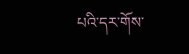པའི་དར་གོས་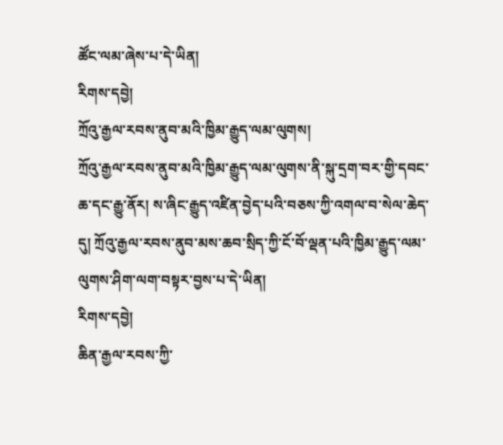ཚོང་ལམ་ཞེས་པ་དེ་ཡིན།
རིགས་དབྱེ།
ཀྲོའུ་རྒྱལ་རབས་ནུབ་མའི་ཁྱིམ་རྒྱུད་ལམ་ལུགས།
ཀྲོའུ་རྒྱལ་རབས་ནུབ་མའི་ཁྱིམ་རྒྱུད་ལམ་ལུགས་ནི་སྐུ་དྲག་བར་གྱི་དབང་ཆ་དང་རྒྱུ་ནོར། ས་ཞིང་རྒྱུད་འཛིན་བྱེད་པའི་བཅས་ཀྱི་འགལ་བ་སེལ་ཆེད་དུ། ཀྲོའུ་རྒྱལ་རབས་ནུབ་མས་ཆབ་སྲིད་ཀྱི་ངོ་བོ་ལྡན་པའི་ཁྱིམ་རྒྱུད་ལམ་ལུགས་ཤིག་ལག་བསྟར་བྱས་པ་དེ་ཡིན།
རིགས་དབྱེ།
ཆིན་རྒྱལ་རབས་ཀྱི་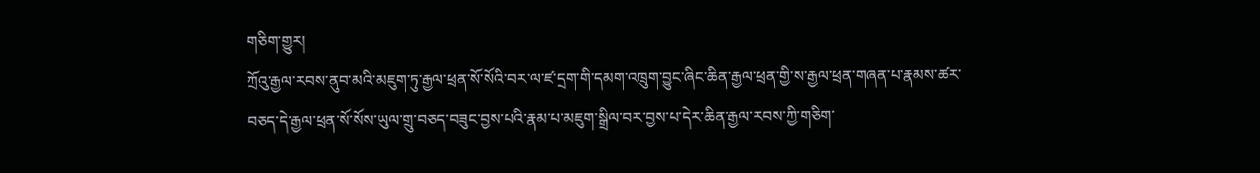གཅིག་གྱུར།
ཀྲོའུ་རྒྱལ་རབས་ནུབ་མའི་མཇུག་ཏུ་རྒྱལ་ཕྲན་སོ་སོའི་བར་ལ་ཛ་དྲག་གི་དམག་འཁྲུག་བྱུང་ཞིང་ཆིན་རྒྱལ་ཕྲན་གྱི་ས་རྒྱལ་ཕྲན་གཞན་པ་རྣམས་ཚར་བཅད་དེ་རྒྱལ་ཕྲན་སོ་སོས་ཡུལ་གྲུ་བཅད་བཟུང་བྱས་པའི་རྣམ་པ་མཇུག་སྒྲིལ་བར་བྱས་པ་དེར་ཆིན་རྒྱལ་རབས་ཀྱི་གཅིག་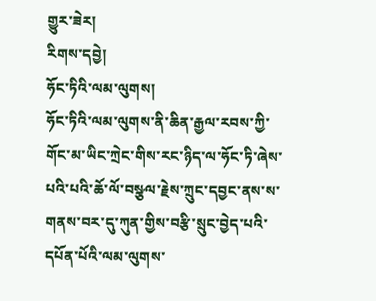གྱུར་ཟེར།
རིགས་དབྱེ།
ཧོང་ཏིའི་ལམ་ལུགས།
ཧོང་ཏིའི་ལམ་ལུགས་ནི་ཆིན་རྒྱལ་རབས་ཀྱི་གོང་མ་ཡིང་ཀྲེང་གིས་རང་ཉིད་ལ་ཧོང་ཏི་ཞེས་པའི་པའི་ཆོ་ལོ་བསྩལ་རྗེས་ཀྲུང་དབྱང་ནས་ས་གནས་བར་དུ་ཀུན་གྱིས་བརྩི་སྲུང་བྱེད་པའི་དཔོན་པོའི་ལམ་ལུགས་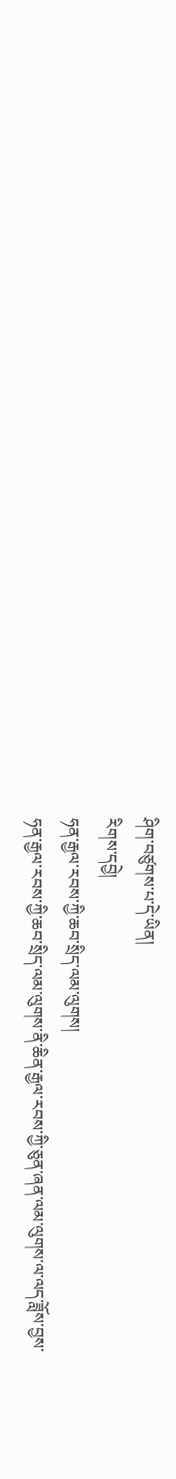ཤིག་བཙུགས་པ་དེ་ཡིན།
རིགས་དབྱེ།
ཧན་རྒྱལ་རབས་ཀྱི་ཆབ་སྲིད་ལམ་ལུགས།
ཧན་རྒྱལ་རབས་ཀྱི་ཆབ་སྲིད་ལམ་ལུགས་ནི་ཆིན་རྒྱལ་རབས་ཀྱི་ཅུན་ཞན་ལམ་ལུགས་ལ་ལད་ཟློས་བྱས་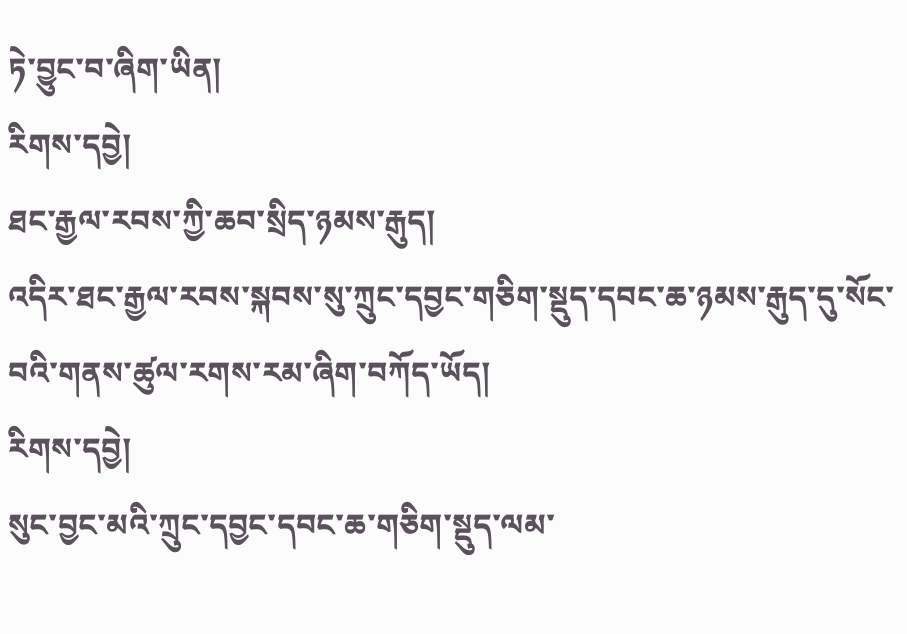ཏེ་བྱུང་བ་ཞིག་ཡིན།
རིགས་དབྱེ།
ཐང་རྒྱལ་རབས་ཀྱི་ཆབ་སྲིད་ཉམས་རྒུད།
འདིར་ཐང་རྒྱལ་རབས་སྐབས་སུ་ཀྲུང་དབྱང་གཅིག་སྡུད་དབང་ཆ་ཉམས་རྒུད་དུ་སོང་བའི་གནས་ཚུལ་རགས་རམ་ཞིག་བཀོད་ཡོད།
རིགས་དབྱེ།
སུང་བྱང་མའི་ཀྲུང་དབྱང་དབང་ཆ་གཅིག་སྡུད་ལམ་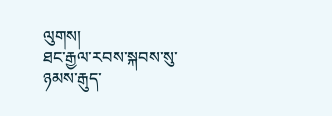ལུགས།
ཐང་རྒྱལ་རབས་སྐབས་སུ་ཉམས་རྒུད་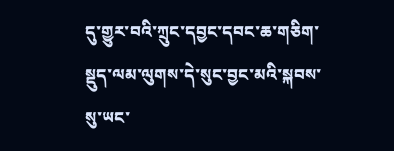དུ་གྱུར་བའི་ཀྲུང་དབྱང་དབང་ཆ་གཅིག་སྡུད་ལམ་ལུགས་དེ་སུང་བྱང་མའི་སྐབས་སུ་ཡང་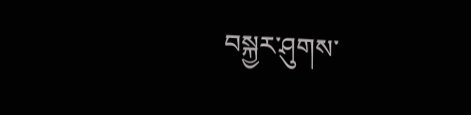བསྐྱར་ཤུགས་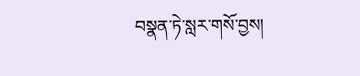བསྣན་ཏེ་སླར་གསོ་བྱས།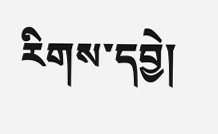རིགས་དབྱེ།